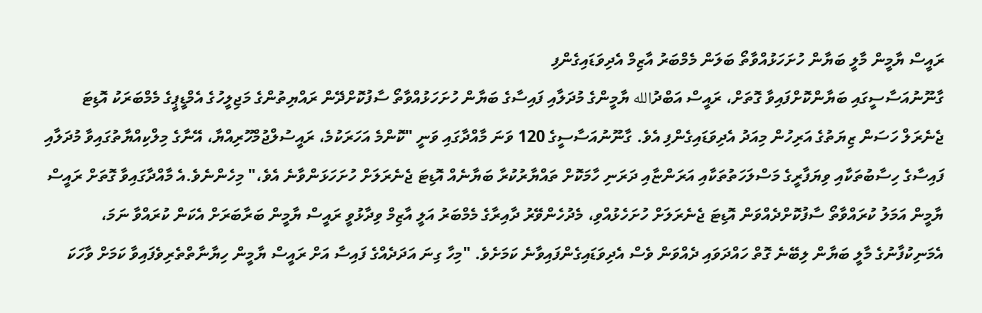ރައީސް ޔާމީން މާލީ ބަޔާން ހުށަހަޅުއްވާތޯ ބަލަން މެމްބަރު އާޒިމް އެދިވަޑައިގެންފި
ގާނޫނުއަސާސީގައި ބަޔާންކޮށްފައިވާ ގޮތަށް، ރައީސް އަބްދުالله ޔާމީންގެ މުދަލާއި ފައިސާގެ ބަޔާން ހުށަހަޅުއްވާތޯ ސާފުކޮށްދޭން ރައްޔިތުންގެ މަޖިލީހުގެ އެމްޑީޕީގެ މެމްބަރަކު އޮޑިޓަ ޖެނެރަލް ހަސަން ޒިޔަތުގެ އަރިހުން މިއަދު އެދިވަޑައިގެންފި އެވެ. ގާނޫނުއަސާސީގެ 120 ވަނަ މާއްދާގައި ވަނީ "ކޮންމެ އަހަރަކުމެ، ރައީސުލްޖުމްހޫރިއްޔާ، އޭނާގެ މިލްކިއްޔާތުގައިވާ މުދަލާއި ފައިސާގެ ހިސާބުތަކާއި ވިޔަފާރީގެ މަސްލަހަތުތަކާއި އަރަންޏާއި ދަރަނި ހާމަކޮށް ތައްޔާރުކުރާ ބަޔާނެއް އޮޑިޓަ ޖެނެރަލަށް ހުށަހަޅަންވާނެ އެވެ،" މިހެންނެވެ.އެ މާއްދާގައިވާ ގޮތަށް ރައީސް ޔާމީން އަމަލު ކުރައްވާތޯ ސާފުކޮށްދެއްވަން އޮޑިޓަ ޖެނެރަލަށް ހުށަހެޅުއްވި، މެދުހެންވޭރު ދާއިރާގެ މެމްބަރު އަލީ އާޒިމް ވިދާޅުވީ ރައީސް ޔާމީން ބަރާބަރަށް އެކަން ކުރައްވާ ނަމަ، އެމަނިކުފާނުގެ މާލީ ބަޔާން ލިބޭނެ ގޮތް ހައްދަވައި ދެއްވަން ވެސް އެދިވަޑައިގެންފައިވާނެ ކަމަށެވެ. "މިހާ ގިނަ އަދަދެއްގެ ފައިސާ އަށް ރައީސް ޔާމީން ހިޔާނާތްތެރިވެފައިވާ ކަމަށް ވާހަކަ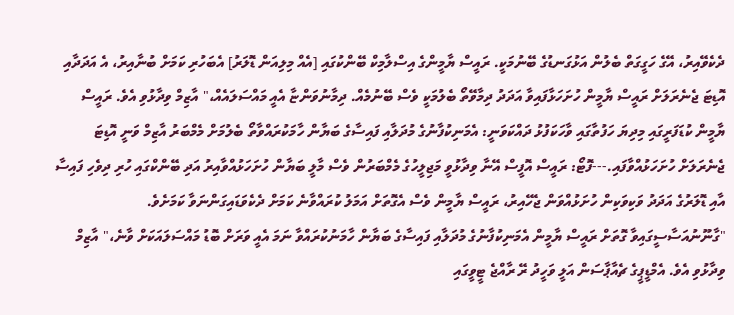ދެކެވޭއިރު، އޭގެ ހަގީގަތް ބެލުން އަޅުގަނޑުގެ ބޭނުމަކީ. ރައީސް ޔާމީންގެ އިސްލާމިކް ބޭންކުގައި [އެއް މިލިއަން ޑޮލަރު] އެބަހުރި ކަމަށް ބުނާއިރު، އެ އަދަދާއި އޮޑިޓަ ޖެނެރަލަށް ރައީސް ޔާމީން ހުށަހަޅާފައިވާ އަދަދު ދިމާވޭތޯ ބެލުމަކީ ވެސް ބޭނުމެއް. ދިމާނުވަންޏާ އެއީ މައްސަލައެއް،" އާޒިމް ވިދާޅުވި އެވެ. ރައީސް ޔާމީން ކުޑަފަރީގައި މިދިޔަ ހަފުތާގައި ވާހަކަފުޅު ދައްކަވަނީ: އެމަނިކުފާނުގެ މުދަލާއި ފައިސާގެ ބަޔާން ހާމަކުރައްވާތޯ ބެލުމަށް މެމްބަރު އާޒިމް ވަނީ އޮޑިޓަ ޖެނެރަލަށް ހުށަހަޅުއްވާފައި.---ފޮޓޯ: ރައީސް އޮފީސް އޭނާ ވިދާޅުވީ މަޖިލީހުގެ މެމްބަރުން ވެސް މާލީ ބަޔާން ހުށަހަޅުއްވާއިރު އަދި ބޭންކްގައި ހުރި ދިވެހި ފައިސާ އާއި ޑޮލަރުގެ އަދަދު ވަކިވަކިން ހުށަޅުއްވަން ޖެހޭއިރު، ރައީސް ޔާމީން ވެސް އެގޮތަށް އަމަލު ކުރައްވާނެ ކަމަށް ދެކެވަޑައިގަންނަވާ ކަމަށެވެ. "ގާނޫނުއަސާސީގައިވާ ގޮތަށް ރައީސް ޔާމީން އެމަނިކުފާނުގެ މުދަލާއި ފައިސާގެ ބަޔާން ހާމަނުކުރައްވާ ނަމަ އެއީ ވަރަށް ބޮޑު މައްސަލައަކަށް ވާނެ،" އާޒިމް ވިދާޅުވި އެވެ. އެމްޑީޕީގެ ޗެއާޕާސަން އަލީ ވަހީދު ރޭ ރާއްޖެ ޓީވީގައި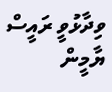ވިދާޅުވީ ރައީސް ޔާމީން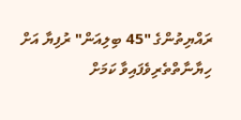ރައްޔިތުންގެ "45 ބިލިއަން" ރުފިޔާ އަށް ހިޔާނާތްތެރިވެފައިވާ ކަމަށް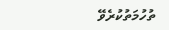ތުހުމަތުކުރެވޭ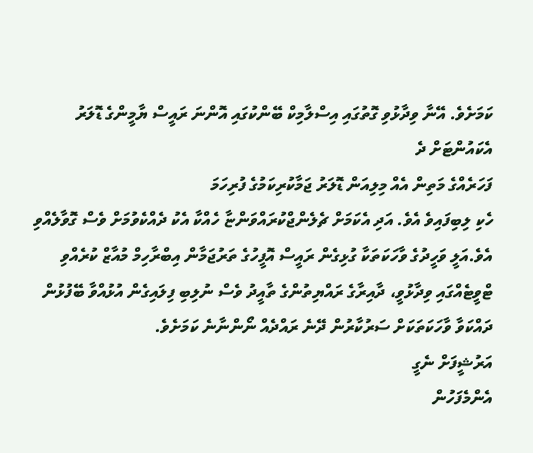ކަމަށެވެ. އޭނާ ވިދާޅުވި ގޮތުގައި އިސްލާމިކް ބޭންކުގައި އޮންނަ ރައީސް ޔާމީންގެ ޑޮލަރު އެކައުންޓަށް ދެ
ފަހަރެއްގެ މަތިން އެއް މިލިއަން ޑޮލަރު ޖަމާކުރިކަމުގެ ފުރިހަމަ
ހެކި ލިބިފައިވެ އެވެ. އަދި އެކަމަށް ޗެލެންޖްކުރައްވަންޏާ ހެއްކާ އެކު ދެއްކެވުމަށް ވެސް ގޮވާލެއްވި އެވެ.އަލީ ވަހީދުގެ ވާހަކަތަކާ ގުޅިގެން ރައީސް އޮފީހުގެ ތަރުޖަމާން އިބްރާހިމް މުއާޒް ކުރެއްވި ޓްވީޓެއްގައި ވިދާޅުވީ، ދާއިރާގެ ރައްޔިތުންގެ ތާއީދު ވެސް ނުލިބި ފިލައިގެން އުޅުއްވާ ބޭފުޅުން
ދައްކަވާ ވާހަކަތަކަށް ސަރުކާރުން ދޭނެ ރައްދެއް ނޯންނާނެ ކަމަށެވެ.
އަރުޝީފަށް ނެގީ
އެންމެފަހުން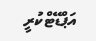އަޕްޑޭޓްކުރީ